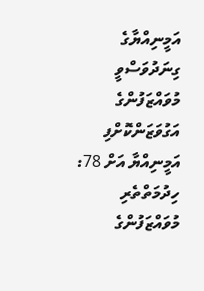އަމީނިއްޔާގެ ގިނަދުވަސްވީ މުވައްޒަފުންގެ އަގުވަޒަންކޮށްފި
އަމީނިއްޔާ އަށް 78: ހިދުމަތްތެރި މުވައްޒަފުންގެ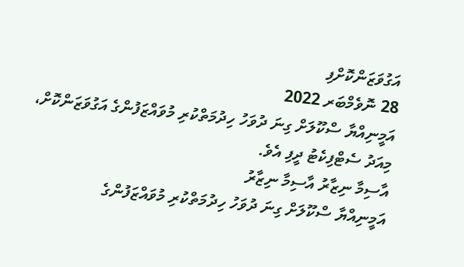އަގުވަޒަންކޮށްފި
28 ނޮވެމްބަރ 2022
އަމީނިއްޔާ ސްކޫލަށް ގިނަ ދުވަހު ހިދުމަތްކުރި މުވައްޒަފުންގެ އަގުވަޒަންކޮށް، މިއަދު ސެޓްފިކެޓު ދީފި އެވެ.
އާސިމާ ނިޒާރު އާސިމާ ނިޒާރު
އަމީނިއްޔާ ސްކޫލަށް ގިނަ ދުވަހު ހިދުމަތްކުރި މުވައްޒަފުންގެ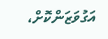އަގުވަޒަންކޮށް،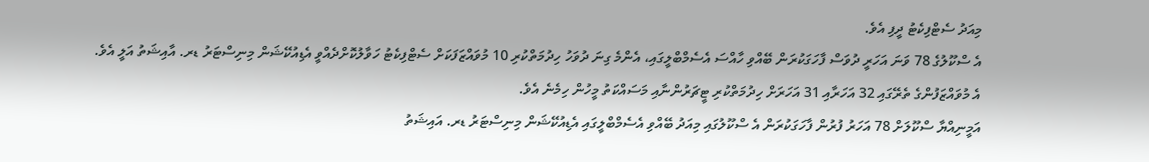މިއަދު ސެޓްފިކެޓު ދީފި އެވެ.
އެ ސްކޫލުގެ 78 ވަނަ އަހަރީ ދުވަސް ފާހަގަކުރަން ބޭއްވި ހާއްސަ އެސެމްބްލީގައި، އެންމެ ގިނަ ދުވަހު ހިދުމަތްކުރި 10 މުވައްޒަފަކަށް ސެޓްފިކެޓު ހަވާލުކޮށްދެއްވީ އެޑިއުކޭޝަން މިނިސްޓަރު ޑރ. އާއިޝަތު އަލީ އެވެ.
އެ މުވައްޒަފުންގެ ތެރޭގައި 32 އަހަރާއި 31 އަހަރަށް ހިދުމަތްކުރި ޓީޗަރުންނާއި މަސައްކަތު މީހުން ހިމެނެ އެވެ.
އަމީނިއްޔާ ސްކޫލަށް 78 އަހަރު ފުރުން ފާހަގަކުރަން އެ ސްކޫލުގައި މިއަދު ބޭއްވި އެސެމްބްލީގައި އެޑިއުކޭޝަން މިނިސްޓަރު ޑރ. އައިޝަތު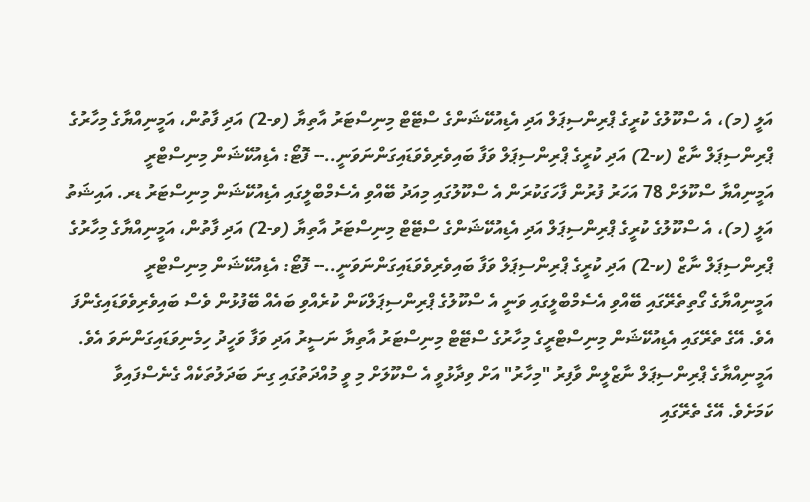އަލީ (މ)، އެ ސްކޫލުގެ ކުރީގެ ޕްރިންސިޕަލް އަދި އެޑިއުކޭޝަންގެ ސްޓޭޓް މިނިސްޓަރު އާތިޔާ (ވ-2) އަދި ފާތުން، އަމީނިއްޔާގެ މިހާރުގެ ޕްރިންސިޕަލް ނާޒް (ކ-2) އަދި ކުރީގެ ޕްރިންސިޕަލް ވަފާ ބައިވެރިވެވަޑައިގަންނަވަނީ..-- ފޮޓޯ: އެޑިއުކޭޝަން މިނިސްޓްރީ
އަމީނިއްޔާ ސްކޫލަށް 78 އަހަރު ފުރުން ފާހަގަކުރަން އެ ސްކޫލުގައި މިއަދު ބޭއްވި އެސެމްބްލީގައި އެޑިއުކޭޝަން މިނިސްޓަރު ޑރ. އައިޝަތު އަލީ (މ)، އެ ސްކޫލުގެ ކުރީގެ ޕްރިންސިޕަލް އަދި އެޑިއުކޭޝަންގެ ސްޓޭޓް މިނިސްޓަރު އާތިޔާ (ވ-2) އަދި ފާތުން، އަމީނިއްޔާގެ މިހާރުގެ ޕްރިންސިޕަލް ނާޒް (ކ-2) އަދި ކުރީގެ ޕްރިންސިޕަލް ވަފާ ބައިވެރިވެވަޑައިގަންނަވަނީ..-- ފޮޓޯ: އެޑިއުކޭޝަން މިނިސްޓްރީ
އަމީނިއްޔާގެ ގޯތިތެރޭގައި ބޭއްވި އެސެމްބްލީގައި ވަނީ އެ ސްކޫލުގެ ޕްރިންސިޕަލްކަން ކުރެއްވި ބައެއް ބޭފުޅުން ވެސް ބައިވެރިވެވަޑައިގެންފަ އެވެ. އޭގެ ތެރޭގައި އެޑިއުކޭޝަން މިނިސްޓްރީގެ މިހާރުގެ ސްޓޭޓް މިނިސްޓަރު އާތިޔާ ނަސީރު އަދި ވަފާ ވަހީދު ހިމެނިވަޑައިގަންނަވަ އެވެ.
އަމީނިއްޔާގެ ޕްރިންސިޕަލް ނާޒްލީން ވާފިރު "މިހާރު" އަށް ވިދާޅުވީ އެ ސްކޫލަށް މި ވީ މުއްދަތުގައި ގިނަ ބަދަލުތަކެއް ގެނެސްފައިވާ ކަމަށެވެ. އޭގެ ތެރޭގައި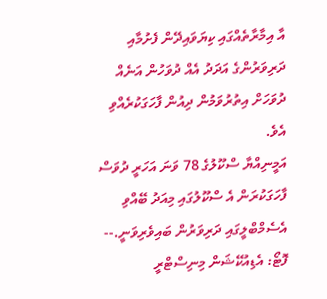އާ އިމާރާތެއްގައި ކިޔަވައިދޭން ފެށުމާއި ދަރިވަރުންގެ އަދަދު އެއް ދުވަހުން އަނެއް ދުވަހަށް އިތުރުވަމުން ދިއުން ފާހަގަކުރެއްވި އެވެ.
އަމީނިއްޔާ ސްކޫލުގެ 78 ވަނަ އަހަރީ ދުވަސް ފާހަގަކުރަން އެ ސްކޫލުގައި މިއަދު ބޭއްވި އެސެމްބްލީގައި ދަރިވަރުން ބައިވެރިވަނީ.-- ފޮޓޯ: އެޑިއުކޭޝަން މިނިސްޓްރީ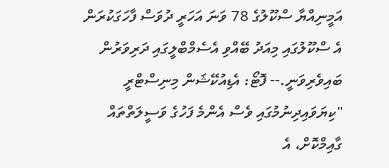އަމީނިއްޔާ ސްކޫލުގެ 78 ވަނަ އަހަރީ ދުވަސް ފާހަގަކުރަން އެ ސްކޫލުގައި މިއަދު ބޭއްވި އެސެމްބްލީގައި ދަރިވަރުން ބައިވެރިވަނީ.-- ފޮޓޯ: އެޑިއުކޭޝަން މިނިސްޓްރީ
"ކިޔަވައިދިނުމުގައި ވެސް އެންމެ ފަހުގެ ވަސީލަތްތައް ގާއިމްކޮށް، އެ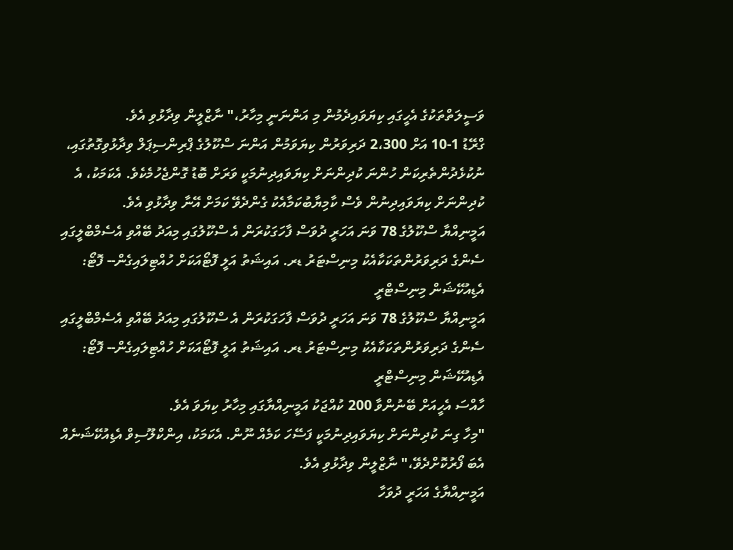ވަސީލަތްތަކުގެ އެހީގައި ކިޔަވައިދެމުން މި އަންނަނީ މިހާރު،" ނާޒްލީން ވިދާޅުވި އެވެ.
ގްރޭޑު 1-10 އަށް 2،300 ދަރިވަރުން ކިޔަވަމުން އަންނަ ސްކޫލުގެ ޕްރިންސިޕަލް ވިދާޅުވިގޮތުގައި، ނުކުޅެދުންތެރިކަން ހުންނަ ކުދިންނަށް ކިޔަވައިދިނުމަކީ ވަރަށް ބޮޑު ގޮންޖެހުމެކެވެ. އެކަމަކު، އެ ކުދިންނަށް ކިޔަވައިދިނުން ވެސް ކާމިޔާބުކަމާއެކު ގެންދެވޭ ކަމަށް އޭނާ ވިދާޅުވި އެވެ.
އަމީނިއްޔާ ސްކޫލުގެ 78 ވަނަ އަހަރީ ދުވަސް ފާހަގަކުރަން އެ ސްކޫލުގައި މިއަދު ބޭއްވި އެސެމްބްލީގައި ސެންގެ ދަރިވަރުންތަކަކާއެކު މިނިސްޓަރު ޑރ. އައިޝަތު އަލީ ފޮޓޯއަކަށް ހުއްޓިލައިގެން-- ފޮޓޯ: އެޑިއުކޭޝަން މިނިސްޓްރީ
އަމީނިއްޔާ ސްކޫލުގެ 78 ވަނަ އަހަރީ ދުވަސް ފާހަގަކުރަން އެ ސްކޫލުގައި މިއަދު ބޭއްވި އެސެމްބްލީގައި ސެންގެ ދަރިވަރުންތަކަކާއެކު މިނިސްޓަރު ޑރ. އައިޝަތު އަލީ ފޮޓޯއަކަށް ހުއްޓިލައިގެން-- ފޮޓޯ: އެޑިއުކޭޝަން މިނިސްޓްރީ
ހާއްސަ އެހީއަށް ބޭނުންވާ 200 ކުއްޖަކު އަމީނިއްޔާގައި މިހާރު ކިޔަވަ އެވެ.
"މިހާ ގިނަ ކުދިންނަށް ކިޔަވައިދިނުމަކީ ފަސޭހަ ކަމެއް ނޫން. އެކަމަކު، އިންކްލޫސިވް އެޑިއުކޭޝަނެއް އެބަ ފޯރުކޮށްދެވޭ،" ނާޒްލީން ވިދާޅުވި އެވެ.
އަމީނިއްޔާގެ އަހަރީ ދުވަހާ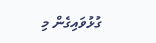ގުޅުވައިގެން މި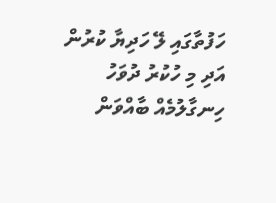ހަފުތާގައި ލޭ ހަދިޔާ ކުރުން އަދި މި ހުކުރު ދުވަހު ހިނގާލުމެއް ބާއްވަން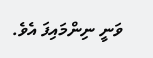ވަނީ ނިންމައިފަ އެވެ.